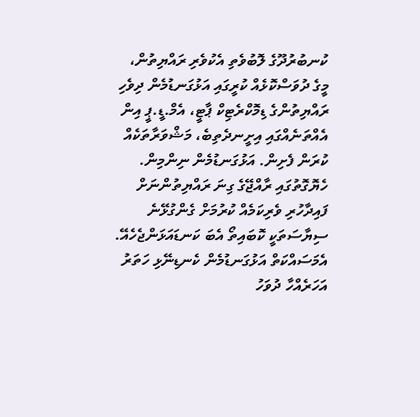ކުނބުރުދޫގެ ލޮބުވެތި އެކުވެރި ރައްޔިތުން،
މީގެ ދުވަސްކޮޅެއް ކުރީގައި އަޅުގަނޑުމެން ދިވެހި ރައްޔިތުންގެ ޑިމޮކްރެޓިކް ޕާޓީ، އެމް.ޑީ.ޕީ އިން އެއްތަނެއްގައި އިށީނދެތިބެ، މަޝްވަރާތަކެއް ކުރަން ފެށިން. އަޅުގަނޑުމެން ނިންމިން. ހެޔޮގޮތުގައި ރާއްޖޭގެ ގިނަ ރައްޔިތުންނަށް ފައިދާހުރި ވެރިކަމެއް ކުރުމަށް ގެންގުޅޭނެ ސިޔާސަތަކީ ކޮބައިތޯ އެބަ ކަނޑައަޅަންޖެހެއޭ. އެމަސައްކަތް އަޅުގަނޑުމެން ކެނޑިނޭޅި ހަތަރު އަހަރެއްހާ ދުވަހު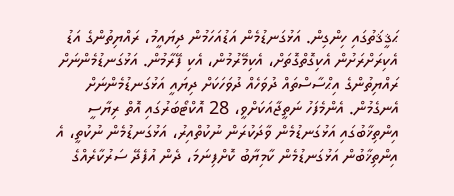ޙަޤީޤަތުގައި ހިންގިން. އަޅުގަނޑުމެން އަޑުއަހަމުން ދިޔައީމު، ރައްޔިތުންގެ އަޑު އެކިރަށްރަށުން އެކިގޮތްގޮތަށް، އެކިމޭރުމުން، އެކި ފޭރާމުން. އަޅުގަނޑުމެންނަށް ރައްޔިތުންގެ އިޙްސާސްތައް ދުވަހެއް ދުވަހަކަށް ދިޔައީ އަޅުގަނޑުމެންނަށް އެނގެމުން. އެންމެފަހު ނަތީޖާއަކަށްވީ، 28 އޮކްޓޯބަރުގައި އޮތް ރިޔާސީ އިންތިޚާބުގައި އަޅުގަނޑުމެން ވާދަކުރަން ނުކުތްއިރު، އަޅުގަނޑުމެން ނުކުތީ، އެ އިންތިޚާބުން އަޅުގަނޑުމެން ކާމިޔާބު ކޮށްފިނަމަ، ދެން އުފެދޭ ސަރުކާރެއްގެ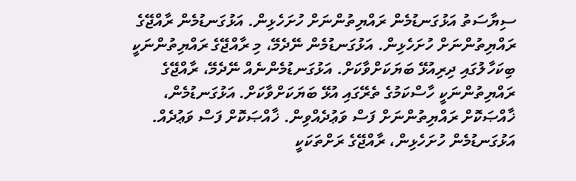ސިޔާސަތު އަޅުގަނޑުމެން ރައްޔިތުންނަށް ހުށަހެޅިން. އަޅުގަނޑުމެން ރާއްޖޭގެ ރައްޔިތުންނަށް ހުށަހެޅިން. އަޅުގަނޑުމެން ނޭދެމޭ، މި ރާއްޖޭގެ ރައްޔިތުންނަކީ ބިކަހާލުގައި ދިރިއުޅޭ ބަޔަކަށްވާކަށް. އަޅުގަނޑުމެންނެއް ނޭދެމޭ، ރާއްޖޭގެ ރައްޔިތުންނަކީ ހާސްކަމުގެ ތެރޭގައި އުޅޭ ބަޔަކަށްވާކަށް. އަޅުގަނޑުމެން، ޚާއްޞަކޮށް ރައްޔިތުންނަށް ފަސް ވަޢުދެއްވިން. ޚާއްޞަކޮށް ފަސް ވަޢުދެއް.
އަޅުގަނޑުމެން ހުށަހެޅިން، ރާއްޖޭގެ ރަށްތަކަކީ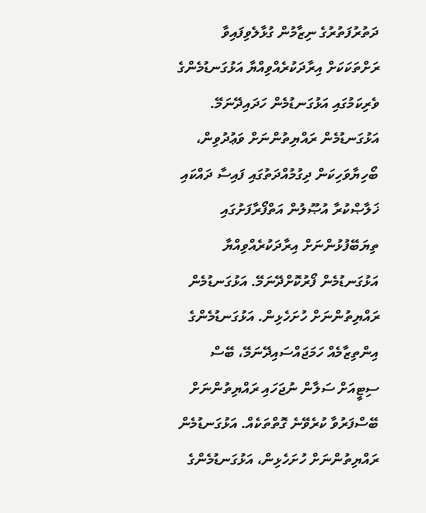ދަތުރުފަތުރުގެ ނިޒާމުން ގުޅާލެވިފައިވާ ރަށްތަކަކަށް އިރާދަކުރެއްވިއްޔާ އަޅުގަނޑުމެންގެ ވެރިކަމުގައި އަޅުގަނޑުމެން ހަދައިދޭނަމޭ. އަޅުގަނޑުމެން ރައްޔިތުންނަށް ވަޢުދުވިން، ބޯހިޔާވަހިކަން ދިގުމުއްދަތުގައި ފައިސާ ދައްކައި ޚަލާޞްކުރާ އުޞޫލުން އަތްފޯރާފަށުގައި ތިޔަބޭފުޅުންނަށް އިރާދަކުރެއްވިއްޔާ އަޅުގަނޑުމެން ފޯރުކޮށްދޭނަމޭ. އަޅުގަނޑުމެން ރައްޔިތުންނަށް ހުށަހެޅިން. އަޅުގަނޑުމެންގެ އިންތިޒާމެއް ހަމަޖައްސައިދޭނަމޭ، ބޭސް ސިޓީއަށް ސަލާން ނުޖަހައި ރައްޔިތުންނަށް ބޭސްފަރުވާ ކުރެވޭނެ ގޮތްތަކެއް. އަޅުގަނޑުމެން ރައްޔިތުންނަށް ހުށަހެޅިން، އަޅުގަނޑުމެންގެ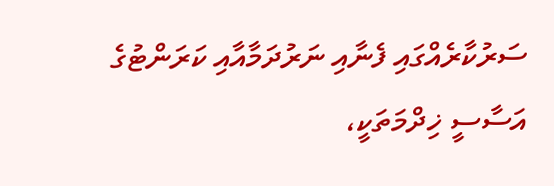ސަރުކާރެއްގައި ފެނާއި ނަރުދަމާއާއި ކަރަންޓުގެ އަސާސީ ޚިދްމަތަކީ،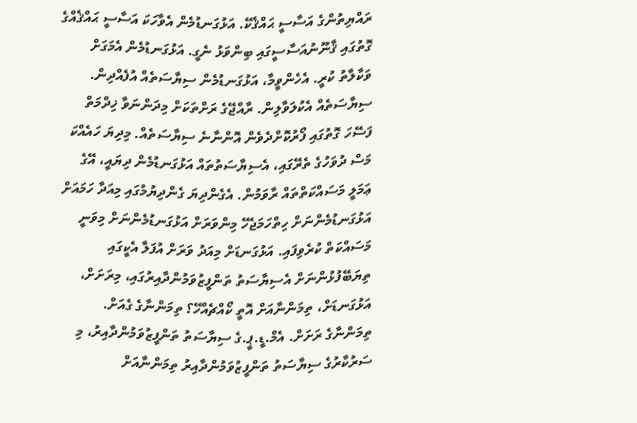ރައްޔިތުންގެ އަސާސީ ޙައްޤެކޭ. އަޅުގަނޑުމެން އެވާހަކަ އަސާސީ ޙައްޤެއްގެ ގޮތުގައި ޤާނޫނުއަސާސީގައި ބިންވަޅު ނެގީ. އަޅުގަނޑުމެން އެމަގަށް ވަކާލާތު ކުރީ. އެހެންވީމާ، އަޅުގަނޑުމެން ސިޔާސަތެއް އުފެއްދިން. ސިޔާސަތެއް އެކުލަވާލިން. ރާއްޖޭގެ ރަށްތަކަށް މިދަންނަވާ ޚިދްމަތް ފަސޭހަ ގޮތުގައި ފޯރުކޮށްދެވެން އޮންނާނެ ސިޔާސަތެއް. މިދިޔަ ހައެއްކަ މަސް ދުވަހުގެ ތެރޭގައި، އެސިޔާސަތުތައް އަޅުގަނޑުމެން ދިޔައީ، އޭގެ ޢަމަލީ މަސައްކަތްތައް ރާވަމުން. އެގެންދިޔަ ގެންދިޔުމުގައި މިއަދާ ހަމައަށް އަޅުގަނޑުމެންނަށް ހިތްހަމަޖެހޭ މިންވަރަށް އަޅުގަނޑުމެންނަށް މިވަނީ މަސައްކަތް ކުރެވިފައި. އަޅުގަނޑަށް މިއަދު ވަރަށް އުފަލާ އެކީގައި ތިޔަބޭފުޅުންނަށް އެސިޔާސަތު ތަންފީޒުވަމުންދާއިރުގައި، މިރަށަށް، އަޅުގަނޑަށް، ތިމަންނާއަށް އޮތީ ކޯއްޗެއްހޭ؟ ތިމަންނާގެ ގެއަށް. ތިމަންނާގެ ރަށަށް. އެމް.ޑީ.ޕީ.ގެ ސިޔާސަތު ތަންފީޒުވަމުންދާއިރު، މި ސަރުކާރުގެ ސިޔާސަތު ތަންފީޒުވަމުންދާއިރު ތިމަންނާއަށް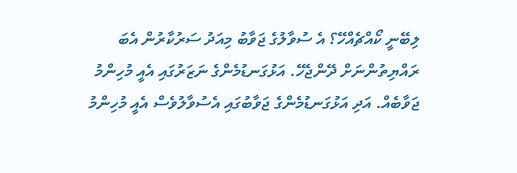ލިބޭނީ ކޯއްޗެއްހޭ؟ އެ ސުވާލުގެ ޖަވާބު މިއަދު ސަރުކާރުން އެބަ ރައްޔިތުންނަށް ދޭންޖެހޭ. އަޅުގަނޑުމެންގެ ނަޒަރުގައި އެއީ މުހިންމު ޖަވާބެއް. އަދި އަޅުގަނޑުމެންގެ ޖަވާބުގައި އެސުވާލުވެސް އެއީ މުހިންމު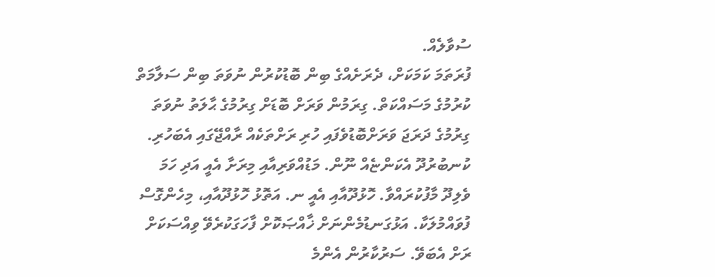ސުވާލެއް.
ފުރަތަމަ ކަމަކަށް، ދެރަށެއްގެ ބިން ބޮޑުކުރުން ނުވަތަ ބިން ސަލާމަތް ކުރުމުގެ މަސައްކަތް. ގިރަމުން ވަރަށް ބޮޑަށް ގިރުމުގެ ޙާލަތު ނުވަތަ ގިރުމުގެ ދަރަޖަ ވަރަށްބޮޑުވެފައި ހުރި ރަށްތަކެއް ރާއްޖޭގައި އެބަހުރި. ކުނބުރުދޫ އެކަންޏެއް ނޫން. މަޑުއްވަރިއާއި މިރަށާ އެއީ އަދި ހަމަ ވެލިދޫ މާފުކުރައްވާ. ހޮޅުދޫއާއި އެއީ ނ. އަތޮޅު ހޮޅުދޫއާއި، މިހެންގޮސް ފުވައްމުލަކާ. އަޅުގަނޑުމެންނަށް ޚާއްޞަކޮށް ފާހަގަކުރެވޭ ވިއްސަކަށް ރަށް އެބަވޭ. ސަރުކާރުން އެންމެ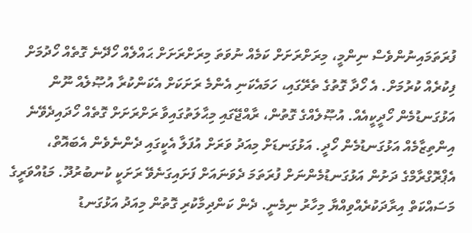ފުރަތަމައިނުންވެސް ނިންމީ، މިރަށްރަށަށް ކަމެއް ނުވަތަ މިރަށްރަށަށް ޙައްލެއް ހޯދޭނެ ގޮތެއް ހޯދުމަށް ފިކުރެއް ކުރުމަށް. އެ ހޯދާ ގޮތުގެ ތެރޭގައި، ހަމައެކަނި އެންމެ ރަށަކަށް އެކަންކުރާ އުޞޫލެއް ނޫން އަޅުގަނޑުމެން ހޯދީކީއެއް. އުޞޫލެއްގެ ގޮތުން، ރާއްޖޭގައި މިޙާލަތުގައިވާ ރަށްރަށަށް ގޮތެއް ހޯދައިދެވޭނެ އިންތިޒާމެއް އަޅުގަނޑުމެން ހޯދީ. އަޅުގަނޑަށް މިއަދު ވަރަށް އުފަލާ އެކީގައި ދެންނެވެން އެބައޮތް، އެޕްރޮގްރާމްގެ ދަށުން އަޅުގަނޑުމެންނަށް ފުރަތަމަ ދެވަނައަށް ފަށައިގަނެވޭ ރަށަކީ ކުނބުރުދޫ. މަޑުއްވަރީގެ މަސައްކަތް އިރާދަކުރެއްވިއްޔާ މިހާރު ނިމެނީ. ދެން ކަންދިމާކުރި ގޮތުން މިއަދު އަޅުގަނޑު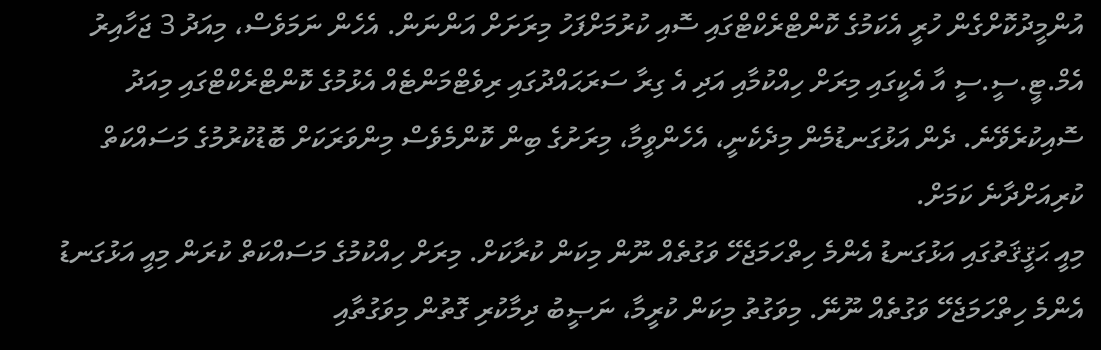އުންމީދުކޮށްގެން ހުރީ އެކަމުގެ ކޮންޓްރެކްޓްގައި ސޮއި ކުރުމަށްފަހު މިރަށަށް އަންނަން. އެހެން ނަމަވެސް، މިއަދު 3 ޖަހާއިރު އެމް.ޓީ.ސީ.ސީ އާ އެކީގައި މިރަށް ހިއްކުމާއި އަދި އެ ގިރާ ސަރަޙައްދުގައި ރިވެޓްމަންޓެއް އެޅުމުގެ ކޮންޓްރެކްޓްގައި މިއަދު ސޮއިކުރެވޭނެ. ދެން އަޅުގަނޑުމެން މިދެކެނީ، އެހެންވީމާ، މިރަށުގެ ބިން ކޮންމެވެސް މިންވަރަކަށް ބޮޑުކުރުމުގެ މަސައްކަތް ކުރިއަށްދާނެ ކަމަށް.
މިއީ ޙަޤީޤަތުގައި އަޅުގަނޑު އެންމެ ހިތްހަމަޖެހޭ ވަގުތެއް ނޫން މިކަން ކުރާކަށް. މިރަށް ހިއްކުމުގެ މަސައްކަތް ކުރަން މިއީ އަޅުގަނޑު އެންމެ ހިތްހަމަޖެހޭ ވަގުތެއް ނޫނޭ. މިވަގުތު މިކަން ކުރީމާ، ނަޞީބު ދިމާކުރި ގޮތުން މިވަގުތާއި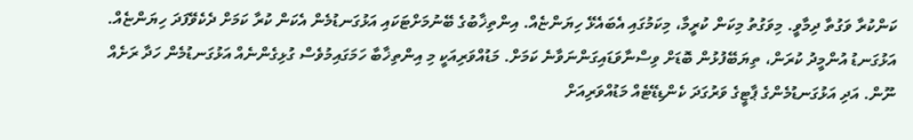ކަންކުރާ ވަގުތާ ދިމާވީ. މިވަގުތު މިކަން ކުރީމާ، މިކަމުގައި އެބައެޅޭ ހިޔަންޏެއް. އިންތިޚާބުގެ ބޭނުމަށްޓަކައި އަޅުގަނޑުމެން އެކަން ކުރާ ކަމަށް ދެކެވޭފަދަ ހިޔަންޏެއް. އަޅުގަނޑު އުންމީދު ކުރަން، ތިޔަބޭފުޅުން ބޮޑަށް ވިސްނާވަޑައިގަންނަވާނެ ކަމަށް. މަޑުއްވަރިއަކީ މި އިންތިޚާބާ ހަމަގައިމުވެސް ގުޅިގެންނެއް އަޅުގަނޑުމެން ހަދާ ރަށެއް ނޫން. އަދި އަޅުގަނޑުމެންގެ ޕާޓީގެ ވަރުގަދަ ކެންޑިޑޭޓެއް މަޑުއްވަރިއަށް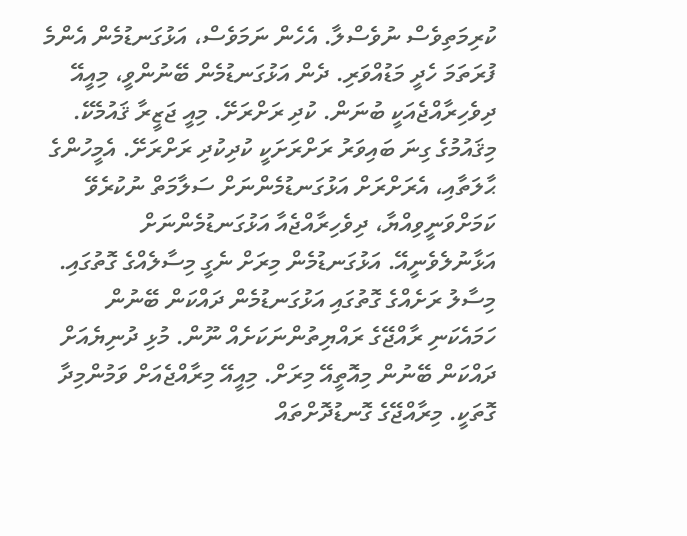ކުރިމަތިވެސް ނުވެސްލާ. އެހެން ނަމަވެސް، އަޅުގަނޑުމެން އެންމެ ފުރަތަމަ ހެދީ މަޑުއްވަރި. ދެން އަޅުގަނޑުމެން ބޭނުންވީ، މިއީއޭ ދިވެހިރާއްޖެއަކީ ބުނަން. ކުދި ރަށްރަށޭ. މިއީ ޖަޒީރާ ޤައުމެކޭ. މިޤައުމުގެ ގިނަ ބައިވަރު ރަށްރަށަކީ ކުދިކުދި ރަށްރަށޭ. އެމީހުންގެ ޙާލަތާއި، އެރަށްރަށް އަޅުގަނޑުމެންނަށް ސަލާމަތް ނުކުރެވޭ ކަމަށްވަނީވިއްޔާ، ދިވެހިރާއްޖެއާ އަޅުގަނޑުމެންނަށް އަޅާނުލެވެނީއޭ. އަޅުގަނޑުމެން މިރަށް ނެގީ މިސާލެއްގެ ގޮތުގައި. މިސާލު ރަށެއްގެ ގޮތުގައި އަޅުގަނޑުމެން ދައްކަން ބޭނުން ހަމައެކަނި ރާއްޖޭގެ ރައްޔިތުންނަކަށެއް ނޫން. މުޅި ދުނިޔެއަށް ދައްކަން ބޭނުން މިއޮތީއޭ މިރަށް. މިއީއޭ މިރާއްޖެއަށް ވަމުންމިދާ ގޮތަކީ. މިރާއްޖޭގެ ގޮނޑުދޮށްތައް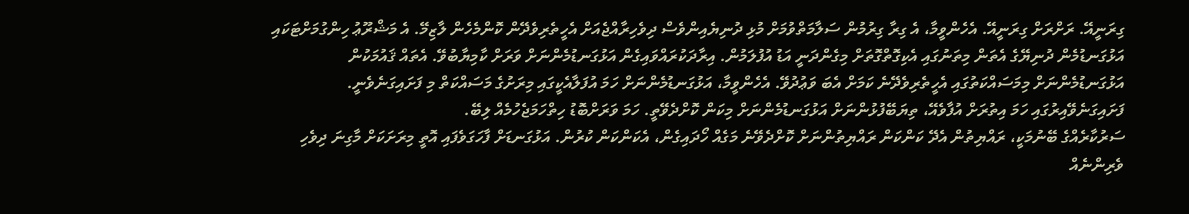ގިރަނީއޭ. ރަށްރަށް ގިރަނީއޭ. އެހެންވީމާ، އެ ގިރާ ގިރުމުން ސަލާމަތްވުމަށް މުޅި ދުނިޔެއިންވެސް ދިވެހިރާއްޖެއަށް އެހީތެރިވެދޭން ކޮންމެހެން ލާޒިމޭ. އެ މަޝްރޫޢު ހިންގުމަށްޓަކައި އަޅުގަނޑުމެން ދުނިޔޭގެ އެތަން މިތަނުގައި އެކިގޮތްގޮތަށް މިގެންދަނީ އަޑު އުފުލަމުން. އިރާދަކުރައްވައިގެން އަޅުގަނޑުމެންނަށް ވަރަށް ކާމިޔާބުވޭ. އެތައް ޤައުމަކުން އަޅުގަނޑުމެންނަށް މިމަސައްކަތުގައި އެހީތެރިވެދޭނެ ކަމަށް އެބަ ވަޢުދުވޭ. އެހެންވީމާ، އަޅުގަނޑުމެންނަށް ހަމަ އުފަލާއެކީގައި މިރަށުގެ މަސައްކަތް މި ފަށައިގަނެވެނީ. ފަށައިގަނެވޭއިރުގައި ހަމަ އިތުރަށް އުފާވެއޭ، ތިޔަބޭފުޅުންނަށް އަޅުގަނޑުމެންނަށް މިކަން ކޮށްދެވޭތީ. ހަމަ ވަރަށްބޮޑު ހިތްހަމަޖެހުމެއް ލިބޭ.
ސަރުކާރެއްގެ ބޭނުމަކީ، ރައްޔިތުން އެދޭ ކަންކަން ރައްޔިތުންނަށް ކޮށްދެވޭނެ މަގެއް ހޯދައިގެން، އެކަންކަން ކުރުން. އަޅުގަނޑަށް ފާހަގަވެފައި އޮތީ މިރަށަކަށް މާގިނަ ދިވެހި ވެރިންނެއް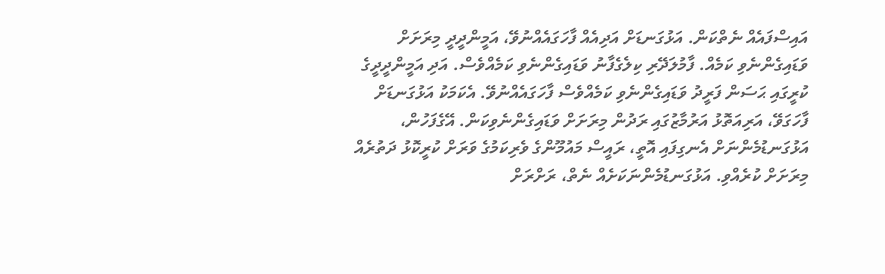އައިސްފައެއް ނެތްކަން. އަޅުގަނޑަށް އަދިއެއް ފާހަގައެއްނުވޭ، އަމީންދީދީ މިރަށަށް ވަޑައިގެންނެވި ކަމެއް. ފާމުލަދޭރި ކިލެގެފާނު ވަޑައިގެންނެވި ކަމެއްވެސް. އަދި އަމީންދީދީގެ ކުރީގައި ޙަސަން ފަރީދު ވަޑައިގެންނެވި ކަމެއްވެސް ފާހަގައެއްނުވޭ. އެކަމަކު އަޅުގަނޑަށް ފާހަގަވޭ، އަރިއަތޮޅު އަރުމާޒުގައި ރަދުން މިރަށަށް ވަޑައިގެންނެވިކަން. އޭގެފަހުން، އަޅުގަނޑުމެންނަށް އެނގިފައި އޮތީ، ރައީސް މައުމޫންގެ ވެރިކަމުގެ ވަރަށް ކުރީކޮޅު ދަތުރެއް މިރަށަށް ކުރެއްވި. އަޅުގަނޑުމެންނަކަށެއް ނެތް، ރަށްރަށް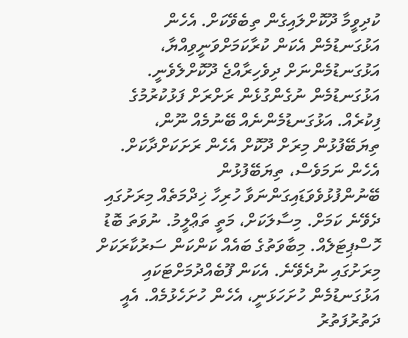ކުދިވީމާ ދޫކޮށްލައިގެން ތިބެވޭކަށް. އެހެން އަޅުގަނޑުމެން އެކަން ކުރާކަމަށްވަނީވިއްޔާ، އަޅުގަނޑުމެންނަށް ދިވެހިރާއްޖެ ދޫކޮށްލެވެނީ. އަޅުގަނޑުމެން ނުގެންގުޅެން ރަށްރަށް ފަޅުކުރުމުގެ ފިކުރެއް. އަޅުގަނޑުމެންނެއް ބޭނުމެއް ނޫން، ތިޔަބޭފުޅުން މިރަށް ދޫކޮށް އެހެން ރަށަކަށްދާކަށް. އެހެން ނަމަވެސް، ތިޔަބޭފުޅުން ބޭނުންފުޅުވެވަޑައިގަންނަވާ ހުރިހާ ޚިދްމަތެއް މިރަށުގައި ދެވޭނެ ކަމަށް. މިސާލަކަށް، މަތީ ތަޢްލީމު. ނުވަތަ ބޮޑު ހޮސްޕިޓަލެއް. މިބާވަތުގެ ބައެއް ކަންކަން ސަރުކާރަކަށް މިރަށުގައި ނުދެވޭނެ. އެކަން ފޫބެއްދުމަށްޓަކައި އަޅުގަނޑުމެން ހުށަހަޅަނީ، އެހެން ހުށަހެޅުމެއް. އެއީ ދަތުރުފަތުރު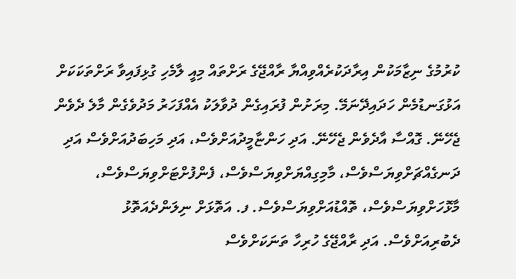ކުރުމުގެ ނިޒާމަކުން އިރާދަކުރެއްވިއްޔާ ރާއްޖޭގެ ރަށްތައް މިއީ ލާމެހި ގުޅިފައިވާ ރަށްތަކަކަށް އަޅުގަނޑުމެން ހަދައިދޭނަމޭ. މިރަށުން ފުރައިގެން ދުވާލަކު އެއްފަހަރު މަދުވެގެން މާލެ ދެވެން ޖެހޭނޭ. ގޮއްސާ އާދެވެން ޖެހޭނޭ. އަދި ހަންޏާމީދުއަށްވެސް، އަދި މަހިބަދުއަށްވެސް އަދި ދަނގެއްޗަށްވިޔަސްވެސް، މާމިގިއްޔަށްވިޔަސްވެސް، ފެންފުށްޓަށްވިޔަސްވެސް، މާޅޮހަށްވިޔަސްވެސް، ތޮއްޑުއަށްވިޔަސްވެސް. ފ. އަތޮޅަށް ނިލަންދެއަތޮޅު ދެބުރިއަށްވެސް. އަދި ރާއްޖޭގެ ހުރިހާ ތަނަކަށްވެސް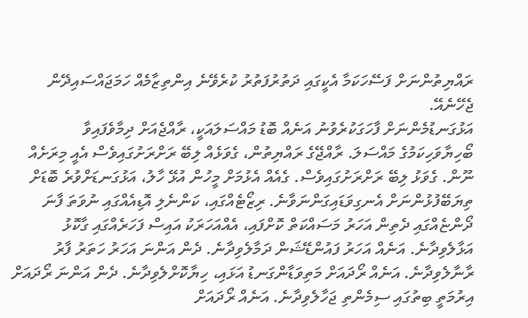ރައްޔިތުންނަށް ފަސޭހަކަމާ އެކީގައި ދަތުރުފަތުރު ކުރެވޭނެ އިންތިޒާމެއް ހަމަޖައްސައިދޭން ޖެހޭނެއޭ.
އަޅުގަނޑުމެންނަށް ފާހަގަކުރެވުނު އަނެއް ބޮޑު މައްސަލައަކީ، ރާއްޖެއަށް ދިމާވެފައިވާ ބޯހިޔާވަހިކަމުގެ މައްސަލަ. ރާއްޖޭގެ ރައްޔިތުން، ގެވަޅެއް ލިބޭ ރަށްރަށުގައިވެސް އެއީ މިރަށެއް ނޫން. ގެވަޅު ލިބޭ ރަށްރަށުގައިވެސް. ގެއެއް އެޅުމަށް މީހުން އުޅޭ ހާލު، އަޅުގަނޑަށްވުރެ ބޮޑަށް ތިޔަބޭފުޅުންނަށް އެނގިވަޑައިގަންނަވާނެ. ރިޒޯޓެއްގައި، ކަންނެލި އޮޑިއެއްގައި ނުވަތަ ފާނަ ދޯންޏެއްގައި ދެތިން އަހަރު މަސައްކަތް ކޮށްފައި، އެއްއަހަރަކު އައިސް ފަހަރެއްގައި ގާކޮޅު އަޅާލެވިދާނެ. އަނެއް އަހަރު ފައުންޑޭޝަން ދަމާލެވިދާނެ. ދެން އަންނަ އަހަރު ހަތަރު ފާރު ރާނާލެވިދާނެ. އަނެއް ރޯދައަށް މަތިވަޑާންގަނޑު އަޅައި، ހިޔާކޮށްލެވިދާނެ. ދެން އަންނަ ރޯދައަށް އިރުމަތީ ބިތުގައި ސިމެންތި ޖަހާލެވިދާނެ. އަނެއް ރޯދައަށް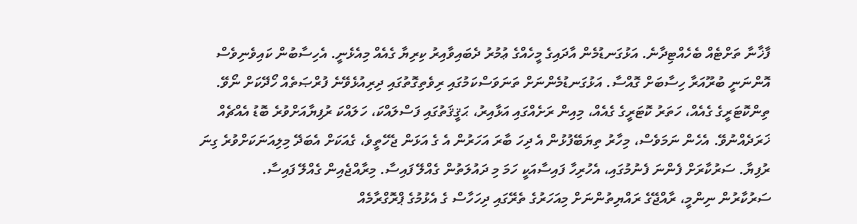ފާޚާނާ ތަށްޓެއް ބެހެއްޓިދާނެ. އަޅުގަނޑުމެން އާދައިގެ މީހެއްގެ ޢުމުރު ދެބައިވާއިރު ކިރިޔާ ގެއެއް މިއެޅެނީ. އެހިސާބުން ކައިވެނިވެސް އޮންނަނީ ބުރޫއަރާ ހިސާބަށް ގޮއްސާ. އަޅުގަނޑުމެންނަށް ތަނަވަސްކަމުގައި ރިވެތިގޮތުގައި ދިރިއުޅެވޭނެ ފުރްޞަތެއް ހޯދޭކަށް ނޯވޭ. ތިންކޮޓަރީގެ ގެއެއް، ހަތަރު ކޮޓަރީގެ ގެއެއް، މިއިން ރަށެއްގައި އަޅާއިރު، ޙަޤީޤަތުގައި ފަސްލައްކަ، ހަލައްކަ ރުފިޔާއަށްވުރެ ބޮޑު އެއްޗެއް ޚަރަދެއްނުވޭ. އެހެން ނަމަވެސް، މިހާރު ތިޔަބޭފުޅުން އެ ދިހަ ބާރަ އަހަރުން އެ ގެ އަޅަން ޖެހޭތީވެ، ގެއަކަށް އެބަދޭ މިލިއަނަކަށްވުރެ ގިނަ ރުފިޔާ. ސަރުކާރަށް ފެންނަ ފެނުމުގައި، އެހުރިހާ ފައިސާއަކީ ހަމަ މި ދައުލަތުން ގެއްލޭ ފައިސާ. މިރާއްޖެއިން ގެއްލޭ ފައިސާ.
ސަރުކާރުން ނިންމީ، ރާއްޖޭގެ ރައްޔިތުންނަށް މިއަހަރުގެ ތެރޭގައި ދިހަހާސް ގެ އެޅުމުގެ ޕްރޮގްރާމެއް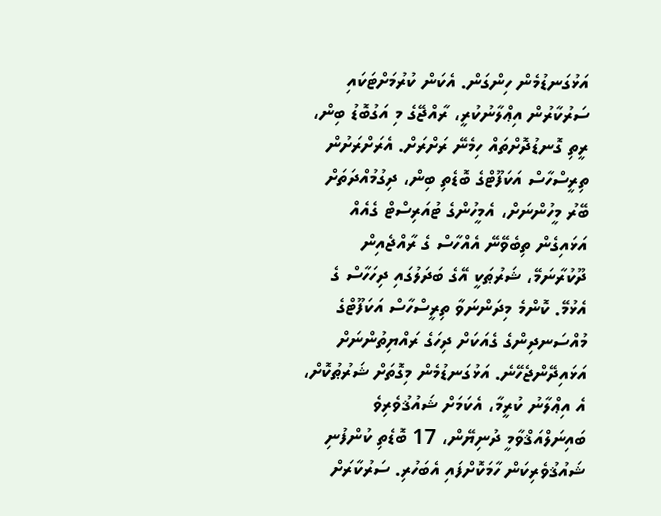އަޅުގަނޑުމެން ހިންގަން. އެކަން ކުރުމަށްޓަކައި ސަރުކާރުން އިޢްލާނުކުރީ، ރާއްޖޭގެ މި އަގުބޮޑު ބިން، ރީތި ގޮނޑުދޮށްތައް ހިމެނޭ ރަށްރަށް. އެރަށްރަށުން ތިރީސްހާސް އަކަފޫޓްގެ ބޮޑެތި ބިން، ދިގުމުއްދަތަށް ބޭރު މީހުންނަށް، އެމީހުންގެ ޓުއަރިސްޓް ގެއެއް އަޅައިގެން ތިބެވޭނޭ އެއްހާސް ގެ ރާއްޖެއިން ދޫކުރާނަމޭ، ޝަރުޠަކީ އޭގެ ބަދަލުގައި ދިހަހާސް ގެ އެޅުމޭ. ކޮންމެ މިދަންނަވާ ތިރީސްހާސް އަކަފޫޓްގެ މުއްސަނދިންގެ ގެއަކަށް ދިހަގެ ރައްޔިތުންނަށް އަޅައިދޭންޖެހޭނެ. އަޅުގަނޑުމެން މިގޮތަށް ޝަރުޠުކޮށް، އެ އިޢްލާނު ކުރީމާ، އެކަމަށް ޝައުޤުވެރިވެ ބައިނަލްއަޤްވާމީ ދުނިޔޭން، 17 ބޮޑެތި ކުންފުނި ޝައުޤުވެރިކަން ހާމަކޮށްފައި އެބަހުރި. ސަރުކާރަށް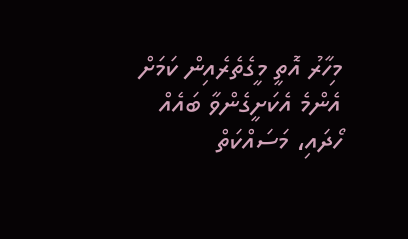މިހާރު އޮތީ މީގެތެރެއިން ކަމަށް އެންމެ އެކަށީގެންވާ ބައެއް ހޯދައި، މަސައްކަތް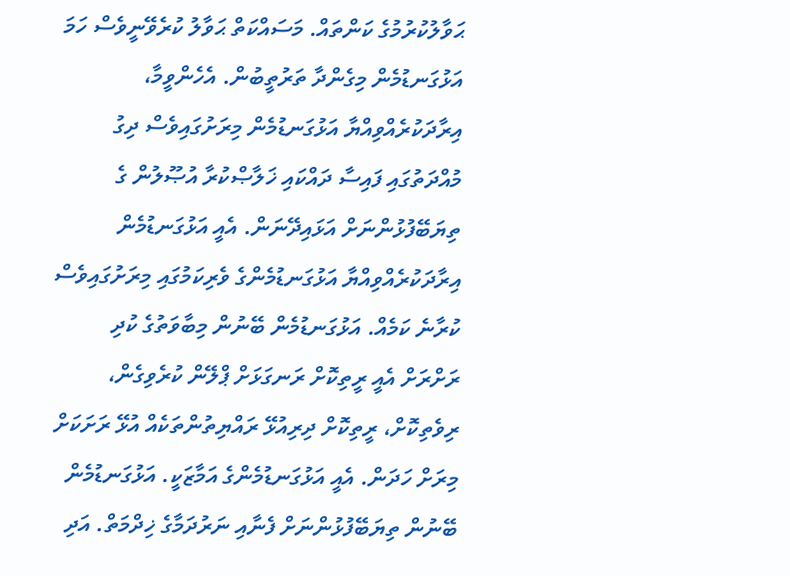ޙަވާލުކުރުމުގެ ކަންތައް. މަސައްކަތް ޙަވާލު ކުރެވޭނީވެސް ހަމަ އަޅުގަނޑުމެން މިގެންދާ ތަރުތީބުން. އެހެންވީމާ، އިރާދަކުރެއްވިއްޔާ އަޅުގަނޑުމެން މިރަށުގައިވެސް ދިގު މުއްދަތުގައި ފައިސާ ދައްކައި ޚަލާޞްކުރާ އުޞޫލުން ގެ ތިޔަބޭފުޅުންނަށް އަޅައިދޭނަން. އެއީ އަޅުގަނޑުމެން އިރާދަކުރެއްވިއްޔާ އަޅުގަނޑުމެންގެ ވެރިކަމުގައި މިރަށުގައިވެސް ކުރާނެ ކަމެއް. އަޅުގަނޑުމެން ބޭނުން މިބާވަތުގެ ކުދި ރަށްރަށް އެއީ ރީތިކޮށް ރަނގަޅަށް ޕްލޭން ކުރެވިގެން، ރިވެތިކޮށް، ރީތިކޮށް ދިރިއުޅޭ ރައްޔިތުންތަކެއް އުޅޭ ރަށަކަށް މިރަށް ހަދަން. އެއީ އަޅުގަނޑުމެންގެ އަމާޒަކީ. އަޅުގަނޑުމެން ބޭނުން ތިޔަބޭފުޅުންނަށް ފެނާއި ނަރުދަމާގެ ޚިދްމަތް. އަދި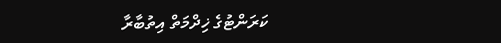ކަރަންޓުގެ ޚިދްމަތް އިތުބާރާ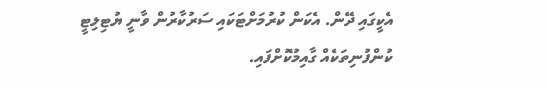އެކީގައި ދޭން. އެކަން ކުރުމަށްޓަކައި ސަރުކާރުން ވާނީ ޔުޓިލިޓީ ކުންފުނިތަކެއް ގާއިމުކޮށްފައި.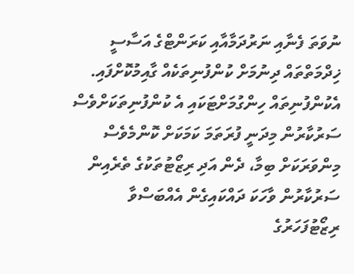ނުވަތަ ފެނާއި ނަރުދަމާއާއި ކަރަންޓްގެ އަސާސީ ޚިދްމަތްތައް ދިނުމަށް ކުންފުނިތަކެއް ގާއިމުކޮށްފައި. އެކުންފުނިތައް ހިންގުމަށްޓަކައި އެ ކުންފުނިތަކަށްވެސް ސަރުކާރުން މިދަނީ ފުރަތަމަ ކަމަކަށް ކޮންމެވެސް މިންވަރަކަށް ބިމާ، ދެން އަދި ރިޒޯޓުތަކުގެ ތެރެއިން ސަރުކާރުން ވާހަކަ ދައްކައިގެން އެއްބަސްވާ ރިޒޯޓުފަހަރުގެ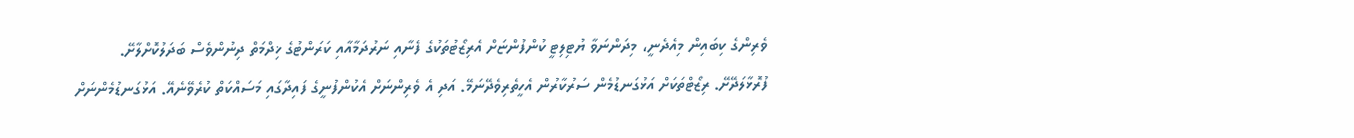ވެރިންގެ ކިބައިން މިއެދެނީ، މިދަންނަވާ ޔުޓިލިޓީ ކުންފުންޏަށް އެރިޒޯޓުތަކުގެ ފެނާއި ނަރުދަމާއާއި ކަރަންޓުގެ ޚިދްމަތް ދިނުންވެސް ބަދަލުކޮށްލާށޭ. ފުރޮޅާލަދޭށޭ. ރިޒޯޓްތަކަށް އަޅުގަނޑުމެން ސަރުކާރުން އެހީތެރިވެދޭނަމޭ. އަދި އެ ވެރިންނަށް އެކުންފުނީގެ ފައިދާގައި މަސައްކަތް ކުރެވޭނެއޭ. އަޅުގަނޑުމެންނަށް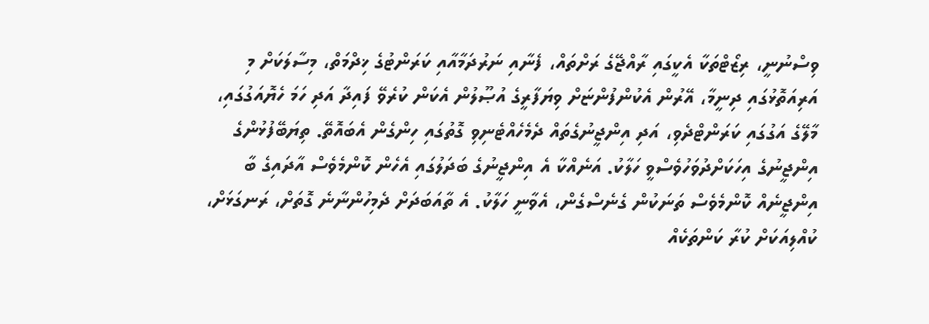ވިސްނުނީ، ރިޒޯޓްތަކާ އެކީގައި ރާއްޖޭގެ ރަށްތައް، ފެނާއި ނަރުދަމާއާއި ކަރަންޓުގެ ޚިދްމަތް، މިސާލަކަށް މި އަރިއަތޮޅުގައި ދިނީމާ، އޭރުން އެކުންފުންޏަށް ވިޔަފާރީގެ އުޞޫލުން އެކަން ކުރެވޭ ފައިދާ އަދި ހަމަ ހެޔޮއަގުގައި، މާލޭގެ އަގުގައި ކަރަންޓްދެވި، އަދި އިންޖީނުގެތައް ދެމެހެއްޓެނިވި ގޮތުގައި ހިންގެން އެބައޮތޭ. ތިޔަބޭފުޅުންގެ އިންޖީނުގެ އިހަކަށްދުވަހުވެސްވީ ހަލާކު. އަނެއްކާ އެ އިންޖީނުގެ ބަދަލުގައި އެހެން ކޮންމެވެސް އާދައިގެ ބާ އިންޖީނެއް ކޮންމެވެސް ތަނަކުން ގެނެސްގެން، އެވާނީ ހަލާކު. އެ ތާއަބަދަށް ދެމިހުންނާނެ ގޮތަށް، ރަނގަޅަށް، ކުއްލިއަކަށް ކުރާ ކަންތަކެއް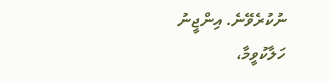ނުކުރެވޭނެ. އިންޖީނު ހަލާކުވީމާ،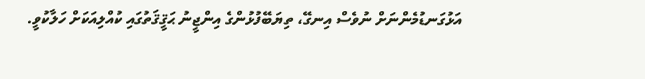އަޅުގަނޑުމެންނަށް ނުވެސް އިނގޭ، ތިޔަބޭފުޅުންގެ އިންޖީނު ޙަޤީޤަތުގައި ކުއްލިއަކަށް ހަލާކުވީ.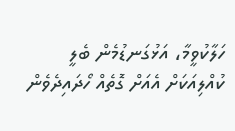ހަލާކުވީމާ، އަޅުގަނޑުމެން ބެލީ ކުއްލިއަކަށް އެއަށް ގޮތެއް ހޯދައިދެވެން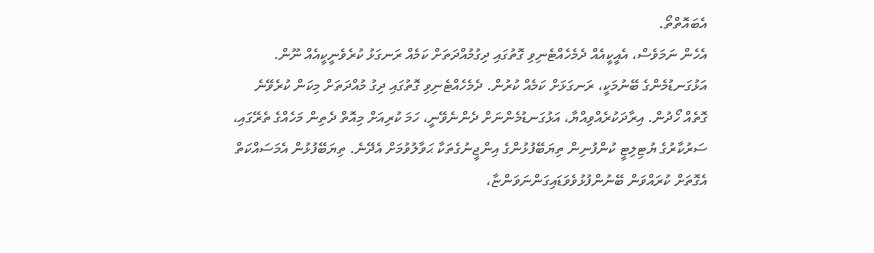އެބައޮތްތޯ.
އެހެން ނަމަވެސް، އެއީކީއެއް ދެމެހެއްޓެނިވި ގޮތުގައި ދިގުމުއްދަތަށް ކަމެއް ރަނގަޅު ކުރެވެނީކީއެއް ނޫން. އަޅުގަނޑުމެންގެ ބޭނުމަކީ، ރަނގަޅަށް ކަމެއް ކުރުން. ދެމެހެއްޓެނިވި ގޮތުގައި ދިގު މުއްދަތަށް މިކަން ކުރެވޭނެ ގޮތެއް ހޯދުން. އިރާދަކުރެއްވިއްޔާ، އަޅުގަނޑުމެންނަށް ދެންނެވޭނީ، ހަމަ ކުރިއަށް މިއޮތް ދެތިން މަހެއްގެ ތެރޭގައި، ސަރުކާރުގެ ޔުޓިލިޓީ ކުންފުނިން ތިޔަބޭފުޅުންގެ އިންޖީނުގެތަކާ ޙަވާލުވުމަށް އެދޭނެ. ތިޔަބޭފުޅުން އެމަސައްކަތް އެގޮތަށް ކުރައްވަން ބޭނުންފުޅުވެވަޑައިގަންނަވަންޏާ،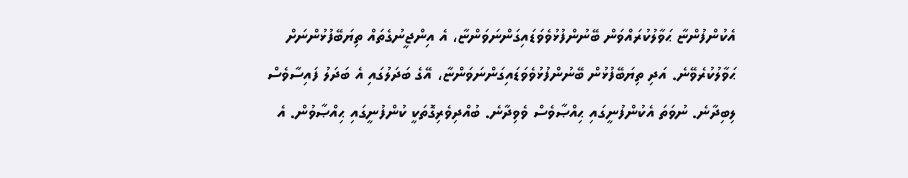އެކުންފުންޏާ ޙަވާލުކުރައްވަން ބޭނުންފުޅުވެވަޑައިގަންނަވަންޏާ، އެ އިންޖީނުގެތައް ތިޔަބޭފުޅުންނަށް ޙަވާލުކުރެވޭނެ. އަދި ތިޔަބޭފުޅުން ބޭނުންފުޅުވެވަޑައިގަންނަވަންޏާ، އޭގެ ބަދަލުގައި އެ ބަދަލު ފައިސާވެސް ލިބިދާނެ. ނުވަތަ އެކުންފުނީގައި ޙިއްޞާވެސް ވެވިދާނެ. ބުއްދިވެރިގޮތަކީ ކުންފުނީގައި ޙިއްޞާވުން. އެ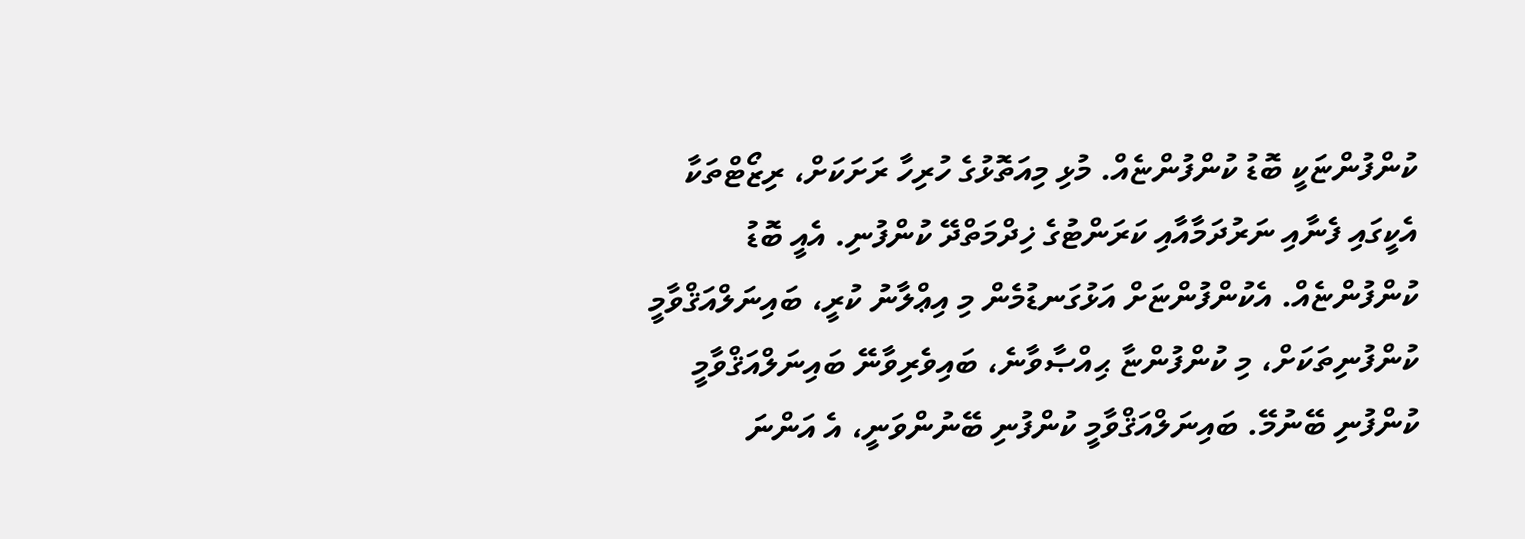ކުންފުންޏަކީ ބޮޑު ކުންފުންޏެއް. މުޅި މިއަތޮޅުގެ ހުރިހާ ރަށަކަށް، ރިޒޯޓްތަކާ އެކީގައި ފެނާއި ނަރުދަމާއާއި ކަރަންޓުގެ ޚިދްމަތްދޭ ކުންފުނި. އެއީ ބޮޑު ކުންފުންޏެއް. އެކުންފުންޏަށް އަޅުގަނޑުމެން މި އިޢްލާނު ކުރީ، ބައިނަލްއަޤްވާމީ ކުންފުނިތަކަށް، މި ކުންފުންޏާ ޙިއްޞާވާނެ، ބައިވެރިވާނޭ ބައިނަލްއަޤްވާމީ ކުންފުނި ބޭނުމޭ. ބައިނަލްއަޤްވާމީ ކުންފުނި ބޭނުންވަނީ، އެ އަންނަ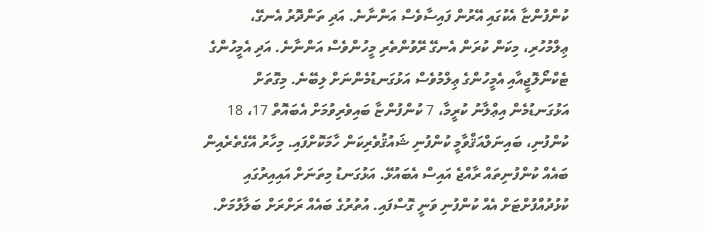ކުންފުންޏާ އެކުގައި އޭރުން ފައިސާވެސް އަންނާނެ. އަދި ތަންދޮރު އެނގޭ، ޢިލްމުހުރި، މިކަން ކުރަން އެނގޭ ރޭވުންތެރި މީހުންވެސް އަންނާނެ. އަދި އެމީހުންގެ ޓެކްނޯލޮޖީއާއި އެމީހުންގެ ޢިލްމުވެސް އަޅުގަނޑުމެންނަށް ލިބޭނެ. މިގޮތަށް އަޅުގަނޑުމެން އިޢްލާނު ކުރީމާ، 7 ކުންފުންޏާ ބައިވެރިވުމަށް އެބައޮތް 17، 18 ކުންފުނި، ބައިނަލްއަޤްވާމީ ކުންފުނި ޝައުޤުވެރިކަން ހާމަކޮށްފައި. މިހާރު އޭގެތެރެއިން ބައެއް ކުންފުނިތައް ރާއްޖެ އައިސް އެބައުޅޭ. އަޅުގަނޑު މިތަނަށް އައިއިރުގައި ކުޅުދުއްފުށްޓަށް އެއް ކުންފުނި ވަނީ ގޮސްފައި. އުތުރުގެ ބައެއް ރަށްރަށް ބަލާލުމަށް.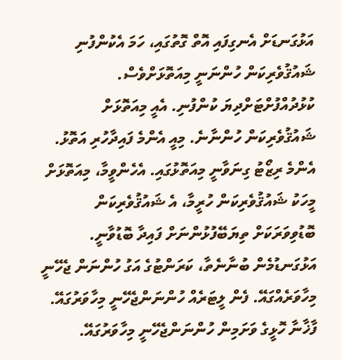އަޅުގަނޑަށް އެނގިފައި އޮތް ގޮތުގައި، ހަމަ އެކުންފުނި ޝައުޤުވެރިކަން ހުންނަނީ މިއަތޮޅަށްވެސް. ކުޅުދުއްފުށްޓަށްދިޔަ ކުންފުނި. އެއީ މިއަތޮޅަށް ޝައުޤުވެރިކަން ހުންނާނެ. މިއީ އެންމެ ފައިދާހުރި އަތޮޅު. އެންމެ ރިޒޯޓު ގިނަވާނީ މިއަތޮޅުގައި. އެހެންވީމާ، މިއަތޮޅަށް މީހަކު ޝައުޤުވެރިކަން ހުރީމާ، އެ ޝައުޤުވެރިކަން ބޮޑުވިވަރަކަށް ތިޔަބޭފުޅުންނަށް ފައިދާ ބޮޑުވާނީ. އަޅުގަނޑުމެން ބުނާނެތާ، ކަރަންޓުގެ އަގު ހުންނަން ޖެހޭނީ މިހާވަރެއްގައޭ. ފެން ލީޓަރެއް ހުންނަންޖެހޭނީ މިހާވަރުގައޭ. ފާޚާނާ ހޮޅީގެ ވަށަމިން ހުންނަންޖެހޭނީ މިހާވަރުގައޭ.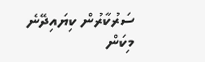ސަރުކާރުން ކިޔައިދޭނެ މިކަން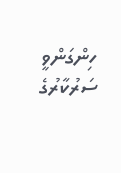ހިންގަންވީ ސަރުކާރުގެ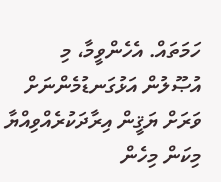ހަމަތައް. އެހެންވީމާ، މި އުޞޫލުން އަޅުގަނޑުމެންނަށް ވަރަށް ޔަޤީން އިރާދަކުރެއްވިއްޔާ މިކަން މިހެން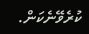ކުރެވޭނެކަން.